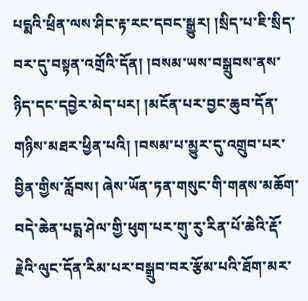པདྨའི་ཕྲིན་ལས་ཤིང་རྟ་རང་དབང་སྒྱུར། །སྲིད་པ་ཇི་སྲིད་བར་དུ་བསྟན་འགྲོའི་དོན། །བསམ་ཡས་བསྒྲུབས་ནས་ཉིད་དང་དབྱེར་མེད་པར། །མངོན་པར་བྱང་ཆུབ་དོན་གཉིས་མཐར་ཕྱིན་པའི། །བསམ་པ་མྱུར་དུ་འགྲུབ་པར་བྱིན་གྱིས་རློབས། ཞེས་ཡོན་ཏན་གསུང་གི་གནས་མཆོག་བདེ་ཆེན་པདྨ་ཤེལ་གྱི་ཕུག་པར་གུ་རུ་རིན་པོ་ཆེའི་རྡོ་རྗེའི་ལུང་དོན་རིམ་པར་བསྒྲུབ་བར་རྩོམ་པའི་ཐོག་མར་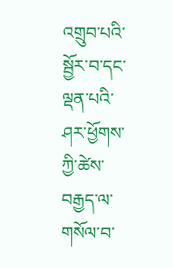འགྲུབ་པའི་སྦྱོར་བ་དང་ལྡན་པའི་ཤར་ཕྱོགས་ཀྱི་ཚེས་བརྒྱད་ལ་གསོལ་བ་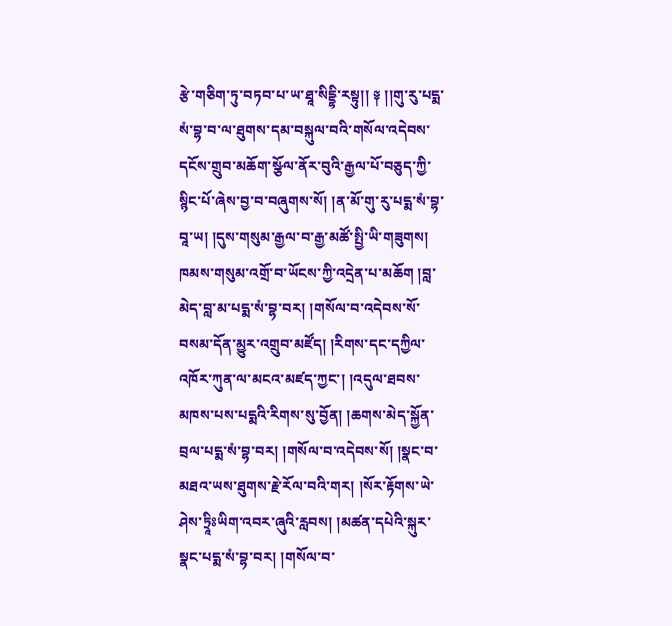རྩེ་གཅིག་ཏུ་བཏབ་པ་ཡ་ཐཱ་སིདྡྷི་རསྟུ།། ༈ །།གུ་རུ་པདྨ་སཾ་བྷ་བ་ལ་ཐུགས་དམ་བསྐུལ་བའི་གསོལ་འདེབས་དངོས་གྲུབ་མཆོག་སྩོལ་ནོར་བུའི་རྒྱལ་པོ་བཅུད་ཀྱི་སྙིང་པོ་ཞེས་བྱ་བ་བཞུགས་སོ། །ན་མོ་གུ་རུ་པདྨ་སཾ་བྷ་བཱ་ཡ། །དུས་གསུམ་རྒྱལ་བ་རྒྱ་མཚོ་སྤྱི་ཡི་གཟུགས། ཁམས་གསུམ་འགྲོ་བ་ཡོངས་ཀྱི་འདྲེན་པ་མཆོག །བླ་མེད་བླ་མ་པདྨ་སཾ་བྷ་བར། །གསོལ་བ་འདེབས་སོ་བསམ་དོན་མྱུར་འགྲུབ་མཛོད། །རིགས་དང་དཀྱིལ་འཁོར་ཀུན་ལ་མངའ་མཛད་ཀྱང་། །འདུལ་ཐབས་མཁས་པས་པདྨའི་རིགས་སུ་བྱོན། །ཆགས་མེད་སྐྱོན་བྲལ་པདྨ་སཾ་བྷ་བར། །གསོལ་བ་འདེབས་སོ། །སྣང་བ་མཐའ་ཡས་ཐུགས་རྗེ་རོལ་བའི་གར། །སོར་རྟོགས་ཡེ་ཤེས་ཏྲཱིཿཡིག་འབར་ཞུའི་རླབས། །མཚན་དཔེའི་སྐུར་སྣང་པདྨ་སཾ་བྷ་བར། །གསོལ་བ་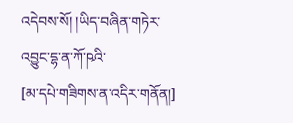འདེབས་སོ། །ཡིད་བཞིན་གཏེར་འབྱུང་དྷ་ན་ཀོ་ཥའི་
[མ་དཔེ་གཟིགས་ན་འདིར་གནོན།]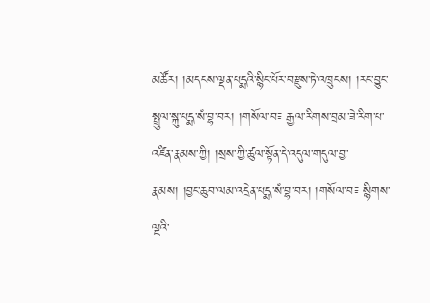མཚོར། །མདངས་ལྡན་པདྨའི་སྙིང་པོར་བརྫུས་ཏེ་འཁྲུངས། །རང་བྱུང་སྤྲུལ་སྐུ་པདྨ་སཾ་བྷ་བར། །གསོལ་བ༴ རྒྱལ་རིགས་བྲམ་ཟེ་རིག་པ་འཛིན་རྣམས་ཀྱི། །སྲས་ཀྱི་ཚུལ་སྟོན་དེ་འདུལ་གདུལ་བྱ་རྣམས། །བྱང་ཆུབ་ལམ་འདྲེན་པདྨ་སཾ་བྷ་བར། །གསོལ་བ༴ སྙིགས་ལྔའི་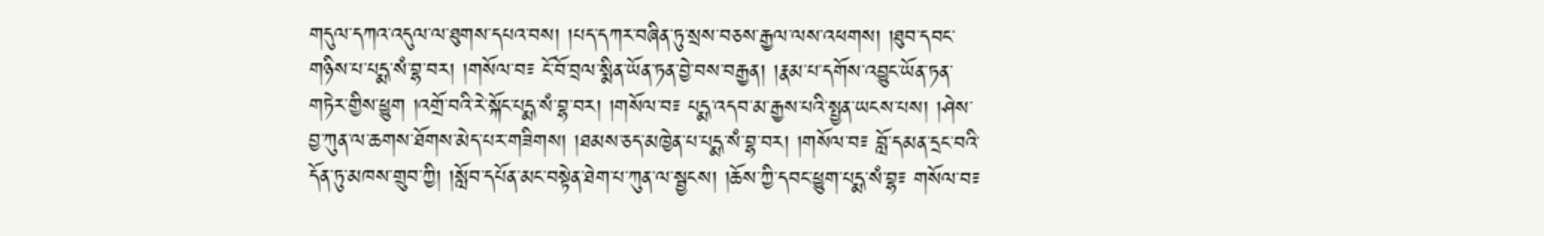གདུལ་དཀའ་འདུལ་ལ་ཐུགས་དཔའ་བས། །པད་དཀར་བཞིན་ཏུ་སྲས་བཅས་རྒྱལ་ལས་འཕགས། །ཐུབ་དབང་གཉིས་པ་པདྨ་སཾ་བྷ་བར། །གསོལ་བ༴ ངོ་བོ་བྲལ་སྨིན་ཡོན་ཏན་བྱེ་བས་བརྒྱན། །རྣམ་པ་དགོས་འབྱུང་ཡོན་ཏན་གཏེར་གྱིས་ཕྱུག །འགྲོ་བའི་རེ་སྐོང་པདྨ་སཾ་བྷ་བར། །གསོལ་བ༴ པདྨ་འདབ་མ་རྒྱས་པའི་སྤྱན་ཡངས་པས། །ཤེས་བྱ་ཀུན་ལ་ཆགས་ཐོགས་མེད་པར་གཟིགས། །ཐམས་ཅད་མཁྱེན་པ་པདྨ་སཾ་བྷ་བར། །གསོལ་བ༴ བློ་དམན་དྲང་བའི་དོན་ཏུ་མཁས་གྲུབ་ཀྱི། །སློབ་དཔོན་མང་བསྟེན་ཐེག་པ་ཀུན་ལ་སྦྱངས། །ཆོས་ཀྱི་དབང་ཕྱུག་པདྨ་སཾ་བྷ༴ གསོལ་བ༴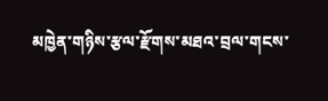མཁྱེན་གཉིས་རྩལ་རྫོགས་མཐའ་བྲལ་གངས་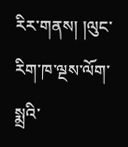རིར་གནས། །ལུང་རིག་ཁ་ལྔས་ལོག་སྨྲའི་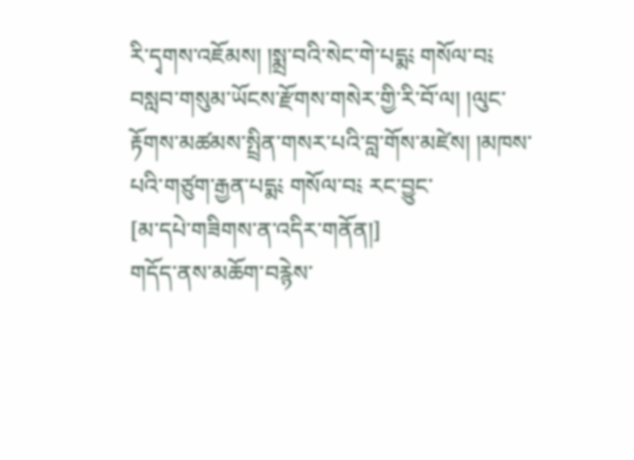རི་དྭགས་འཇོམས། །སྨྲ་བའི་སེང་གེ་པདྨ༴ གསོལ་བ༴ བསླབ་གསུམ་ཡོངས་རྫོགས་གསེར་གྱི་རི་བོ་ལ། །ལུང་རྟོགས་མཚམས་སྤྲིན་གསར་པའི་བླ་གོས་མཛེས། །མཁས་པའི་གཙུག་རྒྱན་པདྨ༴ གསོལ་བ༴ རང་བྱུང་
[མ་དཔེ་གཟིགས་ན་འདིར་གནོན།]
གདོད་ནས་མཆོག་བརྙེས་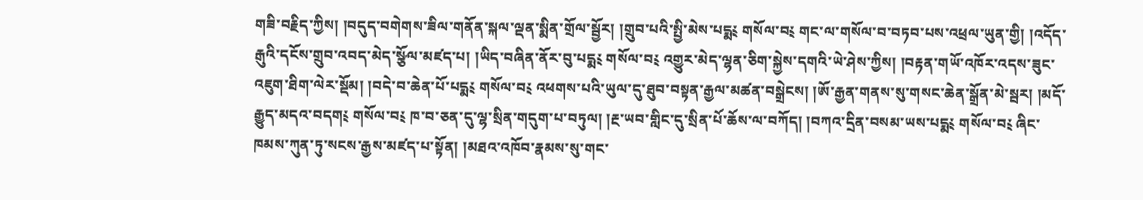གཟི་བརྗིད་ཀྱིས། །བདུད་བགེགས་ཟིལ་གནོན་སྐལ་ལྡན་སྨིན་གྲོལ་སྦྱོར། །གྲུབ་པའི་སྤྱི་མེས་པདྨ༴ གསོལ་བ༴ གང་ལ་གསོལ་བ་བཏབ་པས་འཕྲལ་ཡུན་གྱི། །འདོད་རྒུའི་དངོས་གྲུབ་འབད་མེད་སྩོལ་མཛད་པ། །ཡིད་བཞིན་ནོར་བུ་པདྨ༴ གསོལ་བ༴ འགྱུར་མེད་ལྷན་ཅིག་སྐྱེས་དགའི་ཡེ་ཤེས་ཀྱིས། །བརྟན་གཡོ་འཁོར་འདས་ཟུང་འཇུག་ཐིག་ལེར་སྡོམ། །བདེ་བ་ཆེན་པོ་པདྨ༴ གསོལ་བ༴ འཕགས་པའི་ཡུལ་དུ་ཐུབ་བསྟན་རྒྱལ་མཚན་བསྒྲེངས། །ཨོ་རྒྱན་གནས་སུ་གསང་ཆེན་སྒྲོན་མེ་སྦར། །མདོ་རྒྱུད་མདའ་བདག༴ གསོལ་བ༴ ཁ་བ་ཅན་དུ་ལྷ་སྲིན་གདུག་པ་བཏུལ། །རྔ་ཡབ་གླིང་དུ་སྲིན་པོ་ཆོས་ལ་བཀོད། །བཀའ་དྲིན་བསམ་ཡས་པདྨ༴ གསོལ་བ༴ ཞིང་ཁམས་ཀུན་ཏུ་སངས་རྒྱས་མཛད་པ་སྟོན། །མཐའ་འཁོབ་རྣམས་སུ་གང་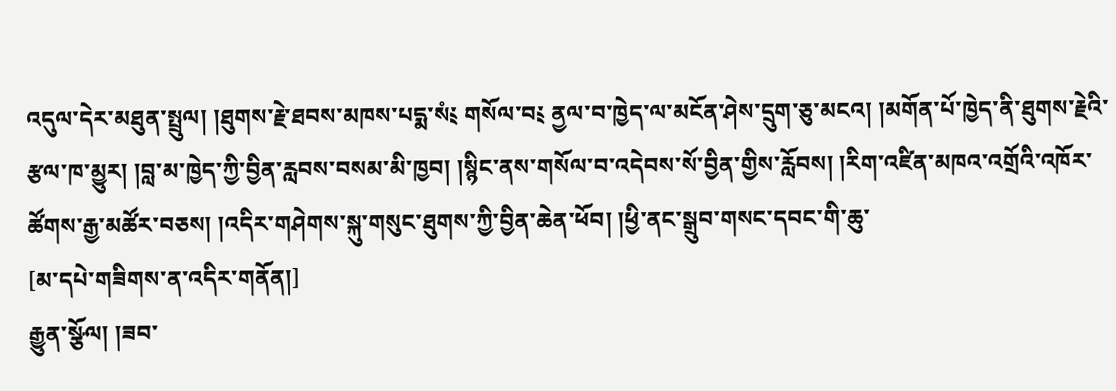འདུལ་དེར་མཐུན་སྤྲུལ། །ཐུགས་རྗེ་ཐབས་མཁས་པདྨ་སཾ༴ གསོལ་བ༴ ནྱལ་བ་ཁྱེད་ལ་མངོན་ཤེས་དྲུག་ཅུ་མངའ། །མགོན་པོ་ཁྱེད་ནི་ཐུགས་རྗེའི་རྩལ་ཁ་མྱུར། །བླ་མ་ཁྱེད་ཀྱི་བྱིན་རླབས་བསམ་མི་ཁྱབ། །སྙིང་ནས་གསོལ་བ་འདེབས་སོ་བྱིན་གྱིས་རློབས། །རིག་འཛིན་མཁའ་འགྲོའི་འཁོར་ཚོགས་རྒྱ་མཚོར་བཅས། །འདིར་གཤེགས་སྐུ་གསུང་ཐུགས་ཀྱི་བྱིན་ཆེན་ཕོབ། །ཕྱི་ནང་སྒྲུབ་གསང་དབང་གི་ཆུ་
[མ་དཔེ་གཟིགས་ན་འདིར་གནོན།]
རྒྱུན་སྩོལ། །ཟབ་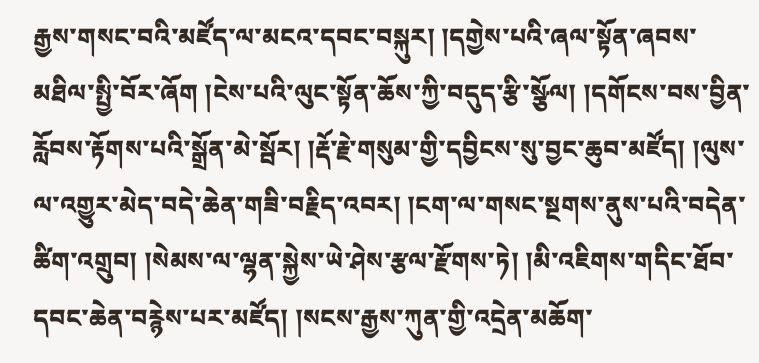རྒྱས་གསང་བའི་མཛོད་ལ་མངའ་དབང་བསྐུར། །དགྱེས་པའི་ཞལ་སྟོན་ཞབས་མཐིལ་སྤྱི་བོར་ཞོག །ངེས་པའི་ལུང་སྟོན་ཆོས་ཀྱི་བདུད་རྩི་སྩོལ། །དགོངས་བས་བྱིན་རློབས་རྟོགས་པའི་སྒྲོན་མེ་སྦོར། །རྡོ་རྗེ་གསུམ་གྱི་དབྱིངས་སུ་བྱང་ཆུབ་མཛོད། །ལུས་ལ་འགྱུར་མེད་བདེ་ཆེན་གཟི་བརྗིད་འབར། །ངག་ལ་གསང་སྔགས་ནུས་པའི་བདེན་ཚིག་འགྲུབ། །སེམས་ལ་ལྷན་སྐྱེས་ཡེ་ཤེས་རྩལ་རྫོགས་ཏེ། །མི་འཇིགས་གདིང་ཐོབ་དབང་ཆེན་བརྙེས་པར་མཛོད། །སངས་རྒྱས་ཀུན་གྱི་འདྲེན་མཆོག་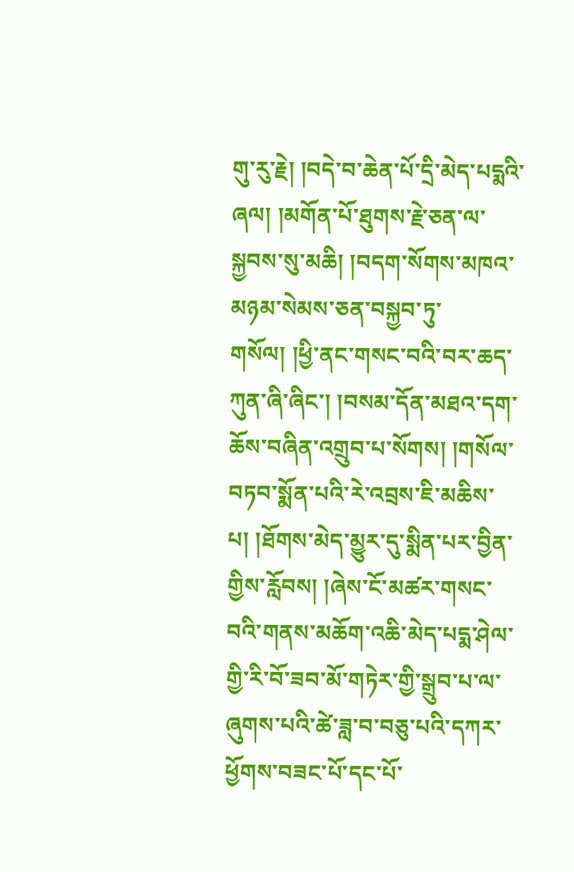གུ་རུ་རྗེ། །བདེ་བ་ཆེན་པོ་དྲི་མེད་པདྨའི་ཞལ། །མགོན་པོ་ཐུགས་རྗེ་ཅན་ལ་སྐྱབས་སུ་མཆི། །བདག་སོགས་མཁའ་མཉམ་སེམས་ཅན་བསྐྱབ་ཏུ་གསོལ། །ཕྱི་ནང་གསང་བའི་བར་ཆད་ཀུན་ཞི་ཞིང་། །བསམ་དོན་མཐའ་དག་ཆོས་བཞིན་འགྲུབ་པ་སོགས། །གསོལ་བཏབ་སྨོན་པའི་རེ་འབྲས་ཇི་མཆིས་པ། །ཐོགས་མེད་མྱུར་དུ་སྨིན་པར་བྱིན་གྱིས་རློབས། །ཞེས་ངོ་མཚར་གསང་བའི་གནས་མཆོག་འཆི་མེད་པདྨ་ཤེལ་གྱི་རི་བོ་ཟབ་མོ་གཏེར་གྱི་སྒྲུབ་པ་ལ་ཞུགས་པའི་ཚེ་ཟླ་བ་བཅུ་པའི་དཀར་ཕྱོགས་བཟང་པོ་དང་པོ་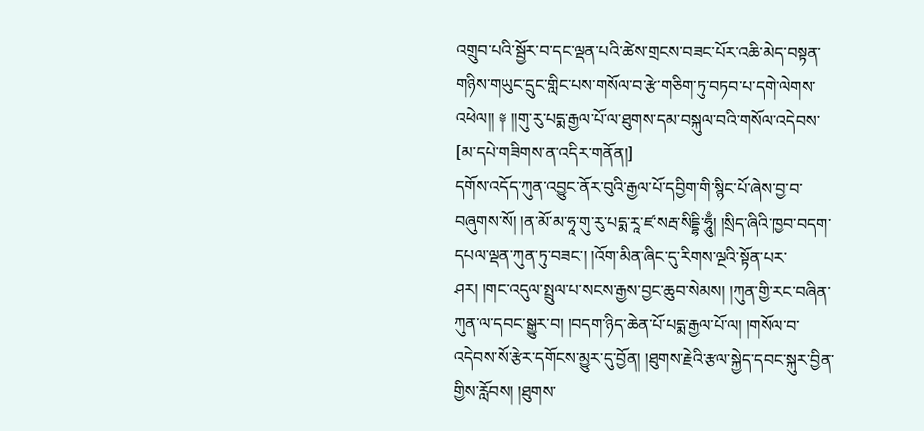འགྲུབ་པའི་སྦྱོར་བ་དང་ལྡན་པའི་ཚེས་གྲངས་བཟང་པོར་འཆི་མེད་བསྟན་གཉིས་གཡུང་དྲུང་གླིང་པས་གསོལ་བ་རྩེ་གཅིག་ཏུ་བཏབ་པ་དགེ་ལེགས་འཕེལ།། ༈ །།གུ་རུ་པདྨ་རྒྱལ་པོ་ལ་ཐུགས་དམ་བསྐུལ་བའི་གསོལ་འདེབས་
[མ་དཔེ་གཟིགས་ན་འདིར་གནོན།]
དགོས་འདོད་ཀུན་འབྱུང་ནོར་བུའི་རྒྱལ་པོ་དབྱིག་གི་སྙིང་པོ་ཞེས་བྱ་བ་བཞུགས་སོ། །ན་མོ་མ་ཧཱ་གུ་རུ་པདྨ་རཱ་ཛ་སརྦ་སིདྡྷི་ཧཱུྃ། །སྲིད་ཞིའི་ཁྱབ་བདག་དཔལ་ལྡན་ཀུན་ཏུ་བཟང་། །འོག་མིན་ཞིང་དུ་རིགས་ལྔའི་སྟོན་པར་ཤར། །གང་འདུལ་སྤྲུལ་པ་སངས་རྒྱས་བྱང་ཆུབ་སེམས། །ཀུན་གྱི་རང་བཞིན་ཀུན་ལ་དབང་སྒྱུར་བ། །བདག་ཉིད་ཆེན་པོ་པདྨ་རྒྱལ་པོ་ལ། །གསོལ་བ་འདེབས་སོ་རྩེར་དགོངས་མྱུར་དུ་བྱོན། །ཐུགས་རྗེའི་རྩལ་སྐྱེད་དབང་སྐུར་བྱིན་གྱིས་རློབས། །ཐུགས་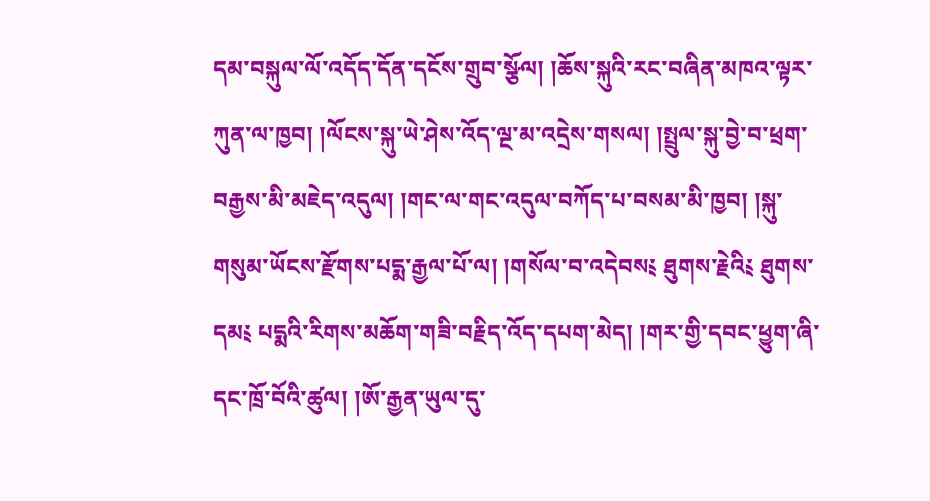དམ་བསྐུལ་ལོ་འདོད་དོན་དངོས་གྲུབ་སྩོལ། །ཆོས་སྐུའི་རང་བཞིན་མཁའ་ལྟར་ཀུན་ལ་ཁྱབ། །ལོངས་སྐུ་ཡེ་ཤེས་འོད་ལྔ་མ་འདྲེས་གསལ། །སྤྲུལ་སྐུ་བྱེ་བ་ཕྲག་བརྒྱས་མི་མཇེད་འདུལ། །གང་ལ་གང་འདུལ་བཀོད་པ་བསམ་མི་ཁྱབ། །སྐུ་གསུམ་ཡོངས་རྫོགས་པདྨ་རྒྱལ་པོ་ལ། །གསོལ་བ་འདེབས༴ ཐུགས་རྗེའི༴ ཐུགས་དམ༴ པདྨའི་རིགས་མཆོག་གཟི་བརྗིད་འོད་དཔག་མེད། །གར་གྱི་དབང་ཕྱུག་ཞི་དང་ཁྲོ་བོའི་ཚུལ། །ཨོ་རྒྱན་ཡུལ་དུ་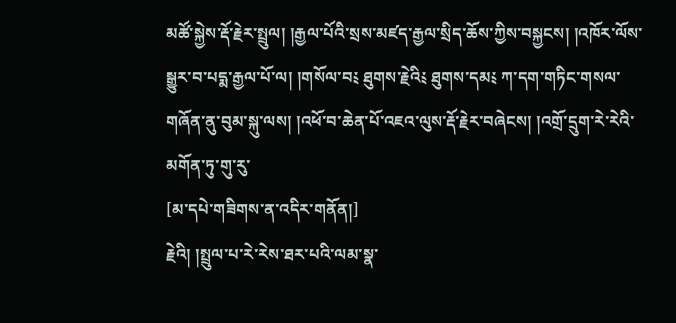མཚོ་སྐྱེས་རྡོ་རྗེར་སྤྲུལ། །རྒྱལ་པོའི་སྲས་མཛད་རྒྱལ་སྲིད་ཆོས་ཀྱིས་བསྐྱངས། །འཁོར་ལོས་སྒྱུར་བ་པདྨ་རྒྱལ་པོ་ལ། །གསོལ་བ༴ ཐུགས་རྗེའི༴ ཐུགས་དམ༴ ཀ་དག་གཏིང་གསལ་གཞོན་ནུ་བུམ་སྐུ་ལས། །འཕོ་བ་ཆེན་པོ་འཇའ་ལུས་རྡོ་རྗེར་བཞེངས། །འགྲོ་དྲུག་རེ་རེའི་མགོན་ཏུ་གུ་རུ་
[མ་དཔེ་གཟིགས་ན་འདིར་གནོན།]
རྗེའི། །སྤྲུལ་པ་རེ་རེས་ཐར་པའི་ལམ་སྣ་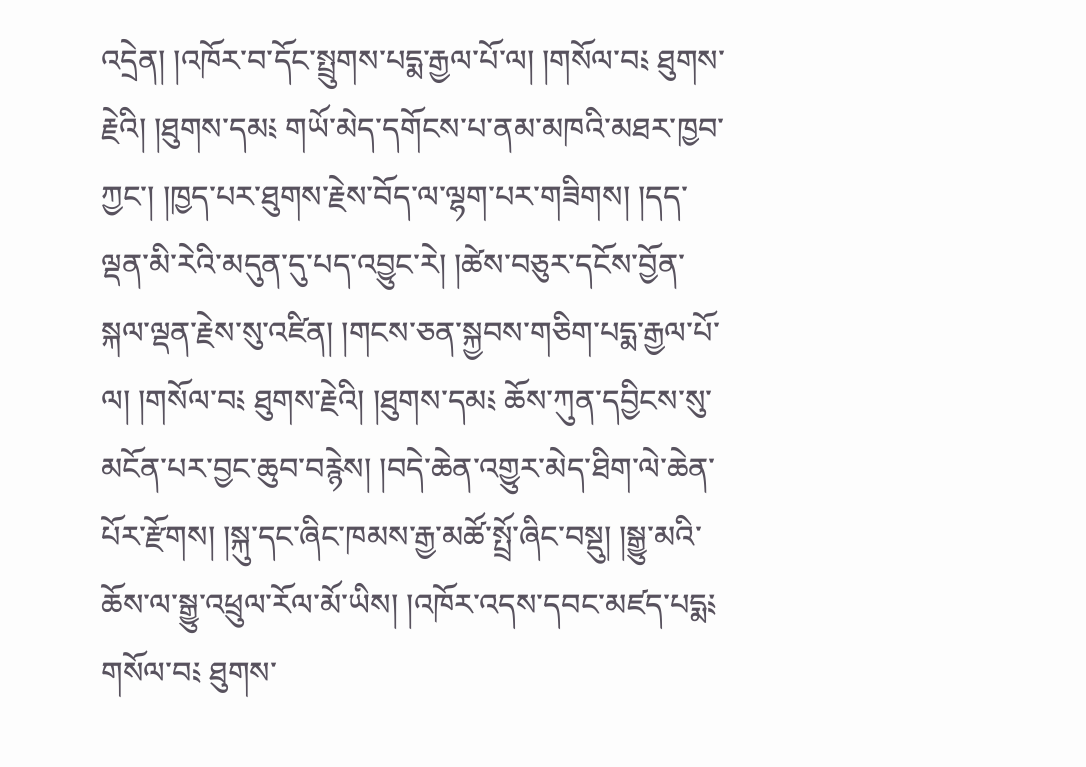འདྲེན། །འཁོར་བ་དོང་སྤྲུགས་པདྨ་རྒྱལ་པོ་ལ། །གསོལ་བ༴ ཐུགས་རྗེའི། །ཐུགས་དམ༴ གཡོ་མེད་དགོངས་པ་ནམ་མཁའི་མཐར་ཁྱབ་ཀྱང་། །ཁྱད་པར་ཐུགས་རྗེས་བོད་ལ་ལྷག་པར་གཟིགས། །དད་ལྡན་མི་རེའི་མདུན་དུ་པད་འབྱུང་རེ། །ཚེས་བཅུར་དངོས་བྱོན་སྐལ་ལྡན་རྗེས་སུ་འཛིན། །གངས་ཅན་སྐྱབས་གཅིག་པདྨ་རྒྱལ་པོ་ལ། །གསོལ་བ༴ ཐུགས་རྗེའི། །ཐུགས་དམ༴ ཆོས་ཀུན་དབྱིངས་སུ་མངོན་པར་བྱང་ཆུབ་བརྙེས། །བདེ་ཆེན་འགྱུར་མེད་ཐིག་ལེ་ཆེན་པོར་རྫོགས། །སྐུ་དང་ཞིང་ཁམས་རྒྱ་མཚོ་སྤྲོ་ཞིང་བསྡུ། །སྒྱུ་མའི་ཆོས་ལ་སྒྱུ་འཕྲུལ་རོལ་མོ་ཡིས། །འཁོར་འདས་དབང་མཛད་པདྨ༴ གསོལ་བ༴ ཐུགས་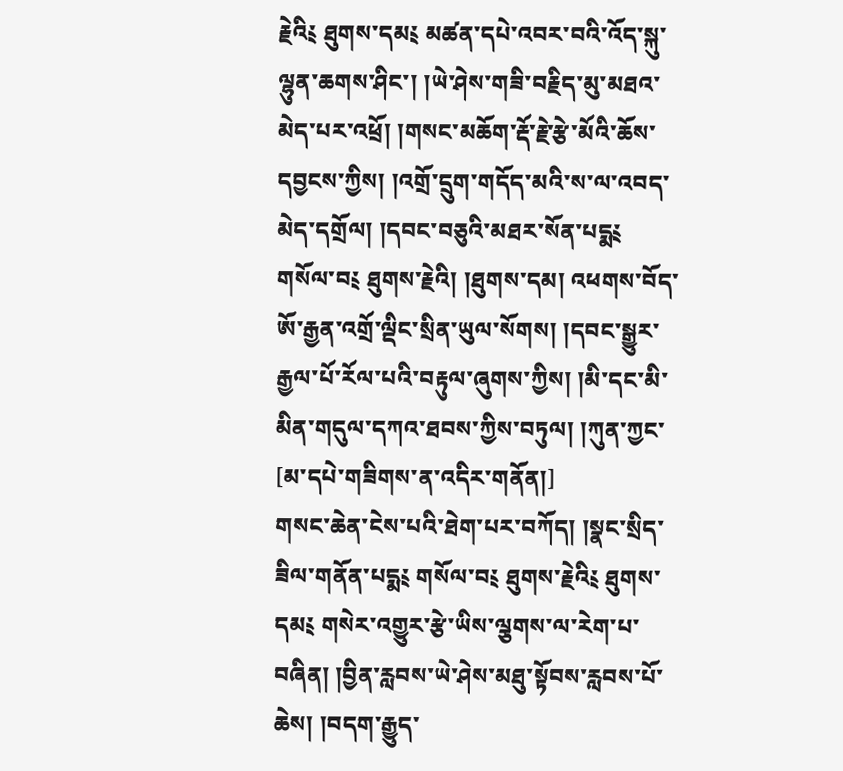རྗེའི༴ ཐུགས་དམ༴ མཚན་དཔེ་འབར་བའི་འོད་སྐུ་ལྷུན་ཆགས་ཤིང་། །ཡེ་ཤེས་གཟི་བརྗིད་མུ་མཐའ་མེད་པར་འཕྲོ། །གསང་མཆོག་རྡོ་རྗེ་རྩེ་མོའི་ཆོས་དབྱངས་ཀྱིས། །འགྲོ་དྲུག་གདོད་མའི་ས་ལ་འབད་མེད་དགྲོལ། །དབང་བཅུའི་མཐར་སོན་པདྨ༴ གསོལ་བ༴ ཐུགས་རྗེའི། །ཐུགས་དམ། འཕགས་བོད་ཨོ་རྒྱན་འགྲོ་ལྡིང་སྲིན་ཡུལ་སོགས། །དབང་སྒྱུར་རྒྱལ་པོ་རོལ་པའི་བརྟུལ་ཞུགས་ཀྱིས། །མི་དང་མི་མིན་གདུལ་དཀའ་ཐབས་ཀྱིས་བཏུལ། །ཀུན་ཀྱང་
[མ་དཔེ་གཟིགས་ན་འདིར་གནོན།]
གསང་ཆེན་ངེས་པའི་ཐེག་པར་བཀོད། །སྣང་སྲིད་ཟིལ་གནོན་པདྨ༴ གསོལ་བ༴ ཐུགས་རྗེའི༴ ཐུགས་དམ༴ གསེར་འགྱུར་རྩེ་ཡིས་ལྕགས་ལ་རེག་པ་བཞིན། །བྱིན་རླབས་ཡེ་ཤེས་མཐུ་སྟོབས་རླབས་པོ་ཆེས། །བདག་རྒྱུད་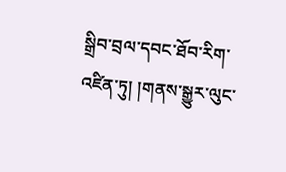སྒྲིབ་བྲལ་དབང་ཐོབ་རིག་འཛིན་ཏུ། །གནས་སྒྱུར་ལུང་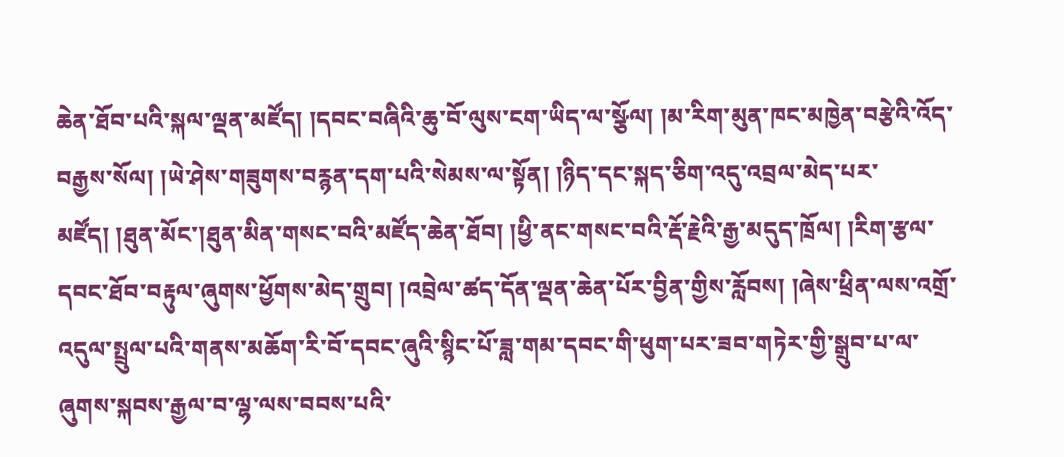ཆེན་ཐོབ་པའི་སྐལ་ལྡན་མཛོད། །དབང་བཞིའི་ཆུ་བོ་ལུས་ངག་ཡིད་ལ་སྩོལ། །མ་རིག་མུན་ཁང་མཁྱེན་བརྩེའི་འོད་བརྒྱས་སོལ། །ཡེ་ཤེས་གཟུགས་བརྙན་དག་པའི་སེམས་ལ་སྟོན། །ཉིད་དང་སྐད་ཅིག་འདུ་འབྲལ་མེད་པར་མཛོད། །ཐུན་མོང་།ཐུན་མིན་གསང་བའི་མཛོད་ཆེན་ཐོབ། །ཕྱི་ནང་གསང་བའི་རྡོ་རྗེའི་རྒྱ་མདུད་ཁྲོལ། །རིག་རྩལ་དབང་ཐོབ་བརྟུལ་ཞུགས་ཕྱོགས་མེད་གྲུབ། །འབྲེལ་ཚད་དོན་ལྡན་ཆེན་པོར་བྱིན་གྱིས་རློབས། །ཞེས་ཕྲིན་ལས་འགྲོ་འདུལ་སྤྲུལ་པའི་གནས་མཆོག་རི་བོ་དབང་ཞུའི་སྙིང་པོ་ཟླ་གམ་དབང་གི་ཕུག་པར་ཟབ་གཏེར་གྱི་སྒྲུབ་པ་ལ་ཞུགས་སྐབས་རྒྱལ་བ་ལྷ་ལས་བབས་པའི་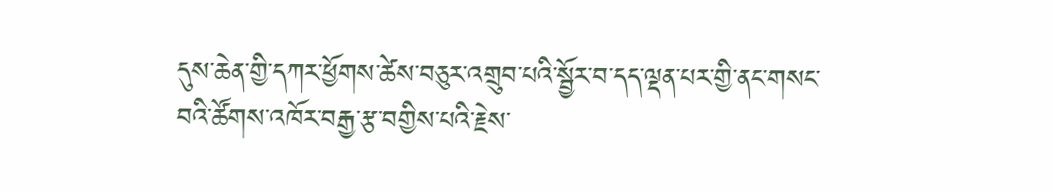དུས་ཆེན་གྱི་དཀར་ཕྱོགས་ཚེས་བཅུར་འགྲུབ་པའི་སྦྱོར་བ་དད་ལྡན་པར་གྱི་ནང་གསང་བའི་ཚོགས་འཁོར་བརྒྱ་རྩ་བགྱིས་པའི་རྗེས་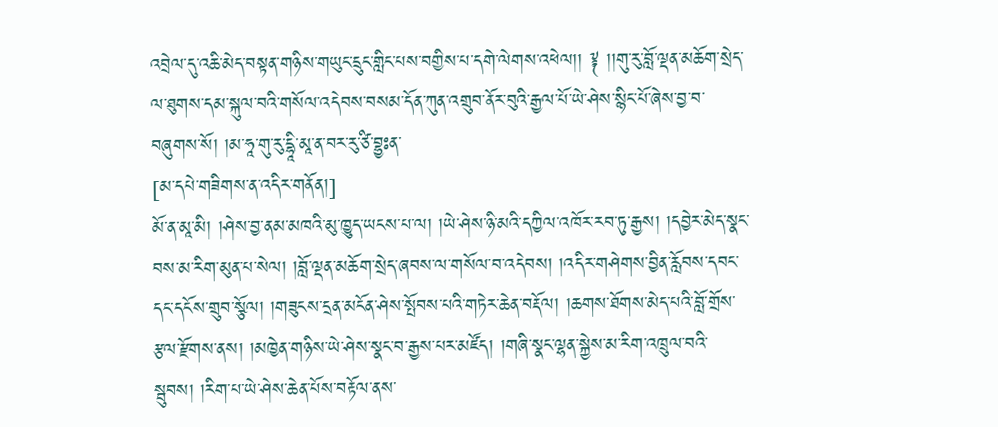འབྲེལ་དུ་འཆི་མེད་བསྟན་གཉིས་གཡུང་དྲུང་གླིང་པས་བགྱིས་པ་དགེ་ལེགས་འཕེལ།། ༈ །།གུ་རུ་བློ་ལྡན་མཆོག་སྲེད་ལ་ཐུགས་དམ་སྐུལ་བའི་གསོལ་འདེབས་བསམ་དོན་ཀུན་འགྲུབ་ནོར་བུའི་རྒྱལ་པོ་ཡེ་ཤེས་སྙིང་པོ་ཞེས་བྱ་བ་བཞུགས་སོ། །མ་ཧཱ་གུ་རུ་དྷཱི་མཱ་ན་བར་རུ་ཙི་བྷྱཿན་
[མ་དཔེ་གཟིགས་ན་འདིར་གནོན།]
མོ་ན་མཱ་མི། །ཤེས་བྱ་ནམ་མཁའི་མུ་ཁྱུད་ཡངས་པ་ལ། །ཡེ་ཤེས་ཉི་མའི་དཀྱིལ་འཁོར་རབ་ཏུ་རྒྱས། །དབྱེར་མེད་སྣང་བས་མ་རིག་མུན་པ་སེལ། །བློ་ལྡན་མཆོག་སྲེད་ཞབས་ལ་གསོལ་བ་འདེབས། །འདིར་གཤེགས་བྱིན་རློབས་དབང་དང་དངོས་གྲུབ་སྩོལ། །གཟུངས་དྲན་མངོན་ཤེས་སྤོབས་པའི་གཏེར་ཆེན་བརྡོལ། །ཆགས་ཐོགས་མེད་པའི་བློ་གྲོས་རྩལ་རྫོགས་ནས། །མཁྱེན་གཉིས་ཡེ་ཤེས་སྣང་བ་རྒྱས་པར་མཛོད། །གཞི་སྣང་ལྷན་སྐྱེས་མ་རིག་འཁྲུལ་བའི་སྦུབས། །རིག་པ་ཡེ་ཤེས་ཆེན་པོས་བརྟོལ་ནས་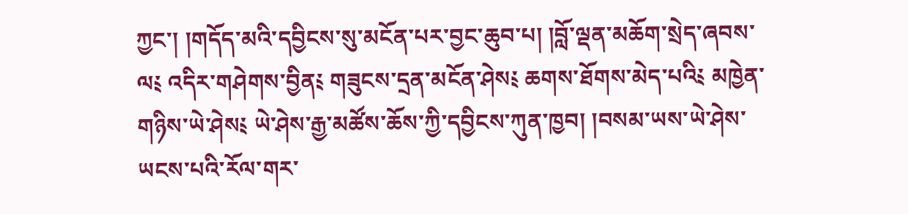ཀྱང་། །གདོད་མའི་དབྱིངས་སུ་མངོན་པར་བྱང་ཆུབ་པ། །བློ་ལྡན་མཆོག་སྲེད་ཞབས་ལ༴ འདིར་གཤེགས་བྱིན༴ གཟུངས་དྲན་མངོན་ཤེས༴ ཆགས་ཐོགས་མེད་པའི༴ མཁྱེན་གཉིས་ཡེ་ཤེས༴ ཡེ་ཤེས་རྒྱ་མཚོས་ཆོས་ཀྱི་དབྱིངས་ཀུན་ཁྱབ། །བསམ་ཡས་ཡེ་ཤེས་ཡངས་པའི་རོལ་གར་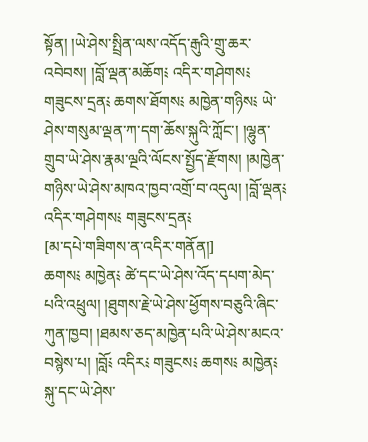སྟོན། །ཡེ་ཤེས་སྤྲིན་ལས་འདོད་རྒུའི་གྲུ་ཆར་འབེབས། །བློ་ལྡན་མཆོག༴ འདིར་གཤེགས༴ གཟུངས་དྲན༴ ཆགས་ཐོགས༴ མཁྱེན་གཉིས༴ ཡེ་ཤེས་གསུམ་ལྡན་ཀ་དག་ཆོས་སྐུའི་ཀློང་། །ལྷུན་གྲུབ་ཡེ་ཤེས་རྣམ་ལྔའི་ལོངས་སྤྱོད་རྫོགས། །མཁྱེན་གཉིས་ཡེ་ཤེས་མཁའ་ཁྱབ་འགྲོ་བ་འདུལ། །བློ་ལྡན༴ འདིར་གཤེགས༴ གཟུངས་དྲན༴
[མ་དཔེ་གཟིགས་ན་འདིར་གནོན།]
ཆགས༴ མཁྱེན༴ ཚེ་དང་ཡེ་ཤེས་འོད་དཔག་མེད་པའི་འཕྲུལ། །ཐུགས་རྗེ་ཡེ་ཤེས་ཕྱོགས་བཅུའི་ཞིང་ཀུན་ཁྱབ། །ཐམས་ཅད་མཁྱེན་པའི་ཡེ་ཤེས་མངའ་བསྙེས་པ། །བློ༴ འདིར༴ གཟུངས༴ ཆགས༴ མཁྱེན༴ སྐུ་དང་ཡེ་ཤེས་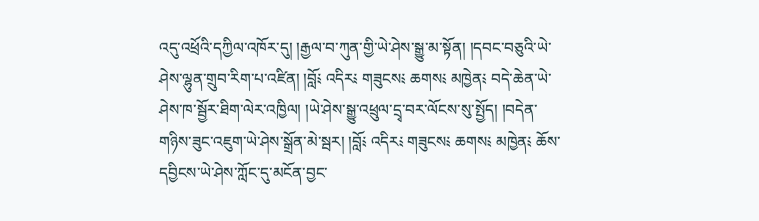འདུ་འཕྲོའི་དཀྱིལ་འཁོར་དུ། །རྒྱལ་བ་ཀུན་གྱི་ཡེ་ཤེས་སྒྱུ་མ་སྟོན། །དབང་བཅུའི་ཡེ་ཤེས་ལྷུན་གྲུབ་རིག་པ་འཛིན། །བློ༴ འདིར༴ གཟུངས༴ ཆགས༴ མཁྱེན༴ བདེ་ཆེན་ཡེ་ཤེས་ཁ་སྦྱོར་ཐིག་ལེར་འཁྱིལ། །ཡེ་ཤེས་སྒྱུ་འཕྲུལ་དྲྭ་བར་ལོངས་སུ་སྤྱོད། །བདེན་གཉིས་ཟུང་འཇུག་ཡེ་ཤེས་སྒྲོན་མེ་སྦར། །བློ༴ འདིར༴ གཟུངས༴ ཆགས༴ མཁྱེན༴ ཆོས་དབྱིངས་ཡེ་ཤེས་ཀློང་དུ་མངོན་བྱང་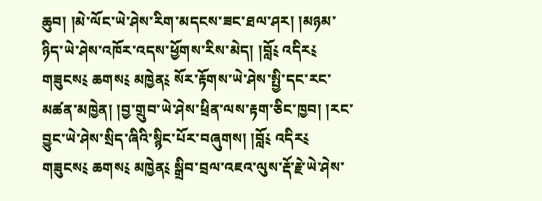ཆུབ། །མེ་ལོང་ཡེ་ཤེས་རིག་མདངས་ཟང་ཐལ་ཤར། །མཉམ་ཉིད་ཡེ་ཤེས་འཁོར་འདས་ཕྱོགས་རིས་མེད། །བློ༴ འདིར༴ གཟུངས༴ ཆགས༴ མཁྱེན༴ སོར་རྟོགས་ཡེ་ཤེས་སྤྱི་དང་རང་མཚན་མཁྱེན། །བྱ་གྲུབ་ཡེ་ཤེས་ཕྲིན་ལས་རྟག་ཅིང་ཁྱབ། །རང་བྱུང་ཡེ་ཤེས་སྲིད་ཞིའི་སྙིང་པོར་བཞུགས། །བློ༴ འདིར༴ གཟུངས༴ ཆགས༴ མཁྱེན༴ སྒྲིབ་བྲལ་འཇའ་ལུས་རྡོ་རྗེ་ཡེ་ཤེས་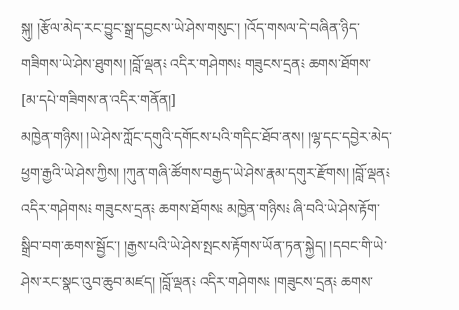སྐུ། །རྩོལ་མེད་རང་བྱུང་སྒྲ་དབྱངས་ཡེ་ཤེས་གསུང་། །འོད་གསལ་དེ་བཞིན་ཉིད་གཟིགས་ཡེ་ཤེས་ཐུགས། །བློ་ལྡན༴ འདིར་གཤེགས༴ གཟུངས་དྲན༴ ཆགས་ཐོགས་
[མ་དཔེ་གཟིགས་ན་འདིར་གནོན།]
མཁྱེན་གཉིས། །ཡེ་ཤེས་ཀློང་དགུའི་དགོངས་པའི་གདིང་ཐོབ་ནས། །ལྷ་དང་དབྱེར་མེད་ཕྱག་རྒྱའི་ཡེ་ཤེས་ཀྱིས། །ཀུན་གཞི་ཚོགས་བརྒྱད་ཡེ་ཤེས་རྣམ་དགུར་རྫོགས། །བློ་ལྡན༴ འདིར་གཤེགས༴ གཟུངས་དྲན༴ ཆགས་ཐོགས༴ མཁྱེན་གཉིས༴ ཞི་བའི་ཡེ་ཤེས་རྟོག་སྒྲིབ་བག་ཆགས་སྦྱོང་། །རྒྱས་པའི་ཡེ་ཤེས་སྤངས་རྟོགས་ཡོན་ཏན་སྐྱེད། །དབང་གི་ཡེ་ཤེས་རང་སྣང་འུབ་ཆུབ་མཛད། །བློ་ལྡན༴ འདིར་གཤེགས༴ །གཟུངས་དྲན༴ ཆགས་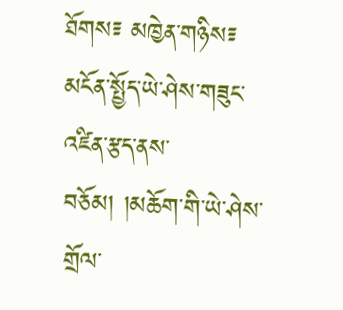ཐོགས༴ མཁྱེན་གཉིས༴ མངོན་སྤྱོད་ཡེ་ཤེས་གཟུང་འཛིན་རྩད་ནས་བཅོམ། །མཆོག་གི་ཡེ་ཤེས་གྲོལ་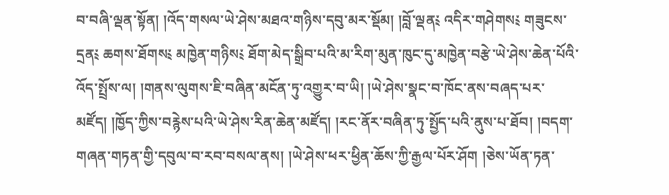བ་བཞི་ལྡན་སྟོན། །འོད་གསལ་ཡེ་ཤེས་མཐའ་གཉིས་དབུ་མར་སྡོམ། །བློ་ལྡན༴ འདིར་གཤེགས༴ གཟུངས་དྲན༴ ཆགས་ཐོགས༴ མཁྱེན་གཉིས༴ ཐོག་མེད་སྒྲིབ་པའི་མ་རིག་མུན་ཁུང་དུ་མཁྱེན་བརྩེ་ཡེ་ཤེས་ཆེན་པོའི་འོད་སྤྲོས་ལ། །གནས་ལུགས་ཇི་བཞིན་མངོན་ཏུ་འགྱུར་བ་ཡི། །ཡེ་ཤེས་སྣང་བ་ཁོང་ནས་བཞད་པར་མཛོད། །ཁྱོད་ཀྱིས་བརྙེས་པའི་ཡེ་ཤེས་རིན་ཆེན་མཛོད། །རང་ནོར་བཞིན་ཏུ་སྤྱོད་པའི་ནུས་པ་ཐོབ། །བདག་གཞན་གཏན་གྱི་དབུལ་བ་རབ་བསལ་ནས། །ཡེ་ཤེས་ཕར་ཕྱིན་ཆོས་ཀྱི་རྒྱལ་པོར་ཤོག །ཅེས་ཡོན་ཏན་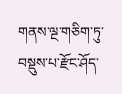གནས་ལྔ་གཅིག་ཏུ་བསྡུས་པ་རྫོང་ཤོད་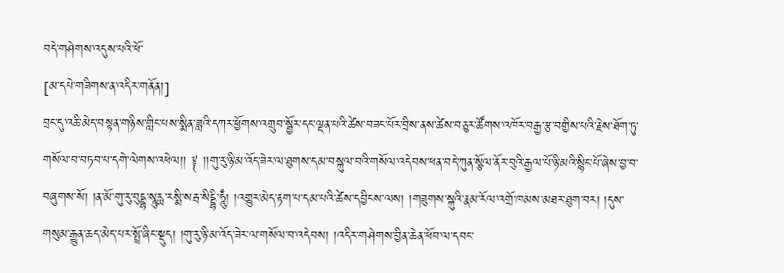བདེ་གཤེགས་འདུས་པའི་ཕོ་
[མ་དཔེ་གཟིགས་ན་འདིར་གནོན།]
བྲང་དུ་འཆི་མེད་བསྟན་གཉིས་གླིང་པས་སྨིན་ཟླའི་དཀར་ཕྱོགས་འགྲུབ་སྦྱོར་དང་ལྡན་པའི་ཚེས་བཟང་པོར་བྲིས་ནས་ཚེས་བཅུར་ཚོགས་འཁོར་བརྒྱ་རྩ་བགྱིས་པའི་རྗེས་ཐོག་ཏུ་གསོལ་བ་བཏབ་པ་དགེ་ལེགས་འཕེལ།། ༈ །།གུ་རུ་ཉི་མ་འོད་ཟེར་ལ་ཐུགས་དམ་བསྐུལ་བའི་གསོལ་འདེབས་ཕན་བདེ་ཀུན་སྩོལ་ནོར་བུའི་རྒྱལ་པོ་ཉི་མའི་སྙིང་པོ་ཞེས་བྱ་བ་བཞུགས་སོ། །ན་མོ་གུ་རུ་བུདྡྷ་སཱུརྻ་རསྨི་སརྦ་སིདྡྷི་ཧཱུྃ། །འགྱུར་མེད་རྟག་པ་དམ་པའི་ཚེས་དབྱིངས་ལས། །གཟུགས་སྐུའི་རྣམ་རོལ་འགྲོ་ཁམས་མཐར་ཐུག་བར། །དུས་གསུམ་རྒྱུན་ཆད་མེད་པར་སྤྲོ་ཞིང་སྡུད། །གུ་རུ་ཉི་མ་འོད་ཟེར་ལ་གསོལ་བ་འདེབས། །འདིར་གཤེགས་བྱིན་ཆེན་ཕོབ་ལ་དབང་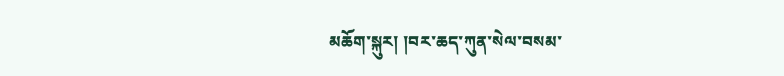མཆོག་སྐུར། །བར་ཆད་ཀུན་སེལ་བསམ་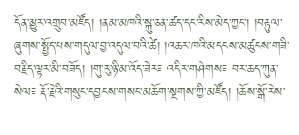དོན་མྱུར་འགྲུབ་མཛོད། །ནམ་མཁའི་སྐུ་ཅན་ཚད་དང་རིས་མེད་ཀྱང་། །བརྟུལ་ཞུགས་སྤྱོད་པས་གདུལ་བྱ་འདུལ་བའི་ཚེ། །འཆར་ཁའི་མདངས་མཚུངས་གཟི་བརྗིད་ལྟར་མི་བཟོད། །གུ་རུ་ཉི་མ་འོད་ཟེར༴ འདིར་གཤེགས༴ བར་ཆད་ཀུན་སེལ༴ རྡོ་རྗེའི་གསུང་དབྱངས་གསང་མཆོག་སྔགས་ཀྱི་མཛོད། །ཆོས་སྒོ་རེས་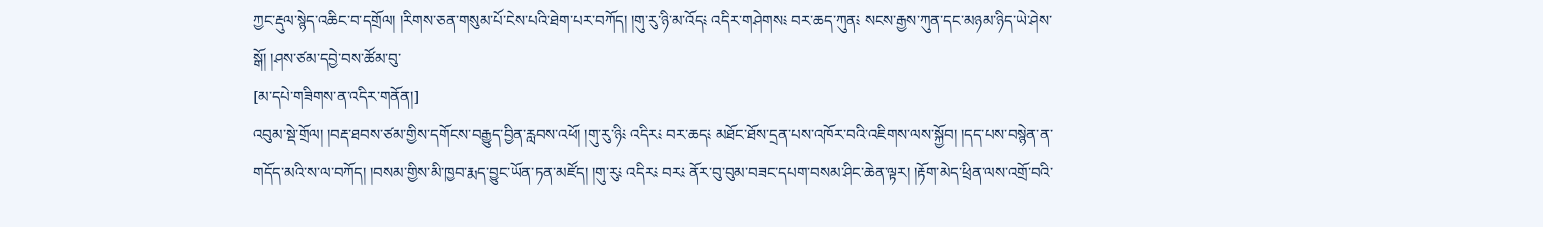ཀྱང་རྡུལ་སྙེད་འཆིང་བ་དགྲོལ། །རིགས་ཅན་གསུམ་པོ་ངེས་པའི་ཐེག་པར་བཀོད། །གུ་རུ་ཉི་མ་འོད༴ འདིར་གཤེགས༴ བར་ཆད་ཀུན༴ སངས་རྒྱས་ཀུན་དང་མཉམ་ཉིད་ཡེ་ཤེས་སྒོ། །ཤས་ཙམ་དབྱེ་བས་ཚོམ་བུ་
[མ་དཔེ་གཟིགས་ན་འདིར་གནོན།]
འབུམ་སྡེ་གྲོལ། །བརྡ་ཐབས་ཙམ་གྱིས་དགོངས་བརྒྱུད་བྱིན་རླབས་འཕོ། །གུ་རུ་ཉི༴ འདིར༴ བར་ཆད༴ མཐོང་ཐོས་དྲན་པས་འཁོར་བའི་འཇིགས་ལས་སྐྱོབ། །དད་པས་བསྙེན་ན་གདོད་མའི་ས་ལ་བཀོད། །བསམ་གྱིས་མི་ཁྱབ་རྨད་བྱུང་ཡོན་ཏན་མཛོད། །གུ་རུ༴ འདིར༴ བར༴ ནོར་བུ་བུམ་བཟང་དཔག་བསམ་ཤིང་ཆེན་ལྟར། །རྟོག་མེད་ཕྲིན་ལས་འགྲོ་བའི་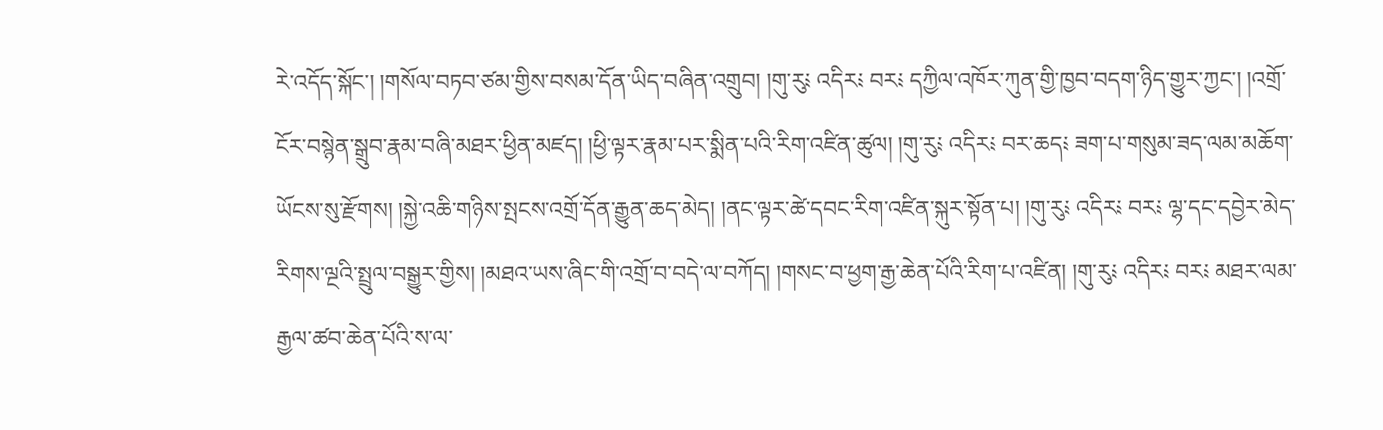རེ་འདོད་སྐོང་། །གསོལ་བཏབ་ཙམ་གྱིས་བསམ་དོན་ཡིད་བཞིན་འགྲུབ། །གུ་རུ༴ འདིར༴ བར༴ དཀྱིལ་འཁོར་ཀུན་གྱི་ཁྱབ་བདག་ཉིད་གྱུར་ཀྱང་། །འགྲོ་ངོར་བསྙེན་སྒྲུབ་རྣམ་བཞི་མཐར་ཕྱིན་མཛད། །ཕྱི་ལྟར་རྣམ་པར་སྨིན་པའི་རིག་འཛིན་ཚུལ། །གུ་རུ༴ འདིར༴ བར་ཆད༴ ཟག་པ་གསུམ་ཟད་ལམ་མཆོག་ཡོངས་སུ་རྫོགས། །སྐྱེ་འཆི་གཉིས་སྤངས་འགྲོ་དོན་རྒྱུན་ཆད་མེད། །ནང་ལྟར་ཚེ་དབང་རིག་འཛིན་སྐུར་སྟོན་པ། །གུ་རུ༴ འདིར༴ བར༴ ལྷ་དང་དབྱེར་མེད་རིགས་ལྔའི་སྤྲུལ་བསྒྱུར་གྱིས། །མཐའ་ཡས་ཞིང་གི་འགྲོ་བ་བདེ་ལ་བཀོད། །གསང་བ་ཕྱག་རྒྱ་ཆེན་པོའི་རིག་པ་འཛིན། །གུ་རུ༴ འདིར༴ བར༴ མཐར་ལམ་རྒྱལ་ཚབ་ཆེན་པོའི་ས་ལ་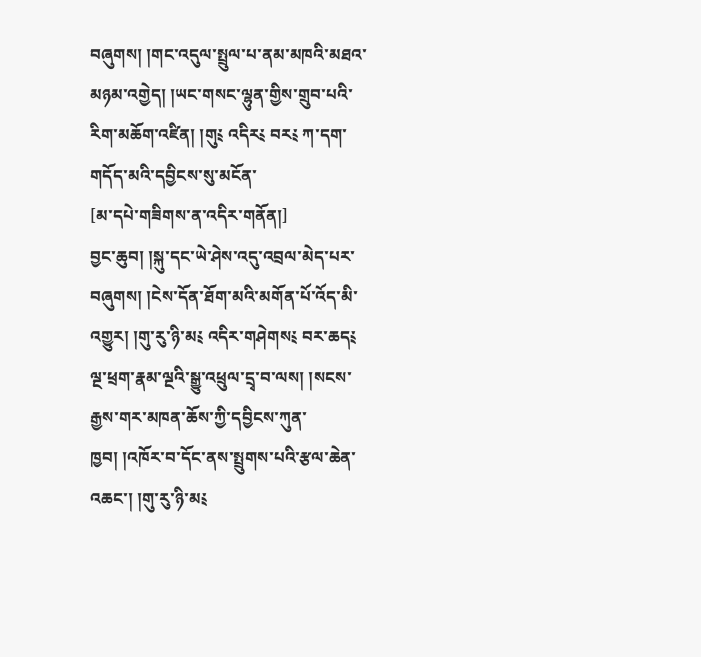བཞུགས། །གང་འདུལ་སྤྲུལ་པ་ནམ་མཁའི་མཐའ་མཉམ་འགྱེད། །ཡང་གསང་ལྷུན་གྱིས་གྲུབ་པའི་རིག་མཆོག་འཛིན། །གུ༴ འདིར༴ བར༴ ཀ་དག་གདོད་མའི་དབྱིངས་སུ་མངོན་
[མ་དཔེ་གཟིགས་ན་འདིར་གནོན།]
བྱང་ཆུབ། །སྐུ་དང་ཡེ་ཤེས་འདུ་འབྲལ་མེད་པར་བཞུགས། །ངེས་དོན་ཐོག་མའི་མགོན་པོ་འོད་མི་འགྱུར། །གུ་རུ་ཉི་མ༴ འདིར་གཤེགས༴ བར་ཆད༴ ལྔ་ཕྲག་རྣམ་ལྔའི་སྒྱུ་འཕྲུལ་དྲྭ་བ་ལས། །སངས་རྒྱས་གར་མཁན་ཆོས་ཀྱི་དབྱིངས་ཀུན་ཁྱབ། །འཁོར་བ་དོང་ནས་སྤྲུགས་པའི་རྩལ་ཆེན་འཆང་། །གུ་རུ་ཉི་མ༴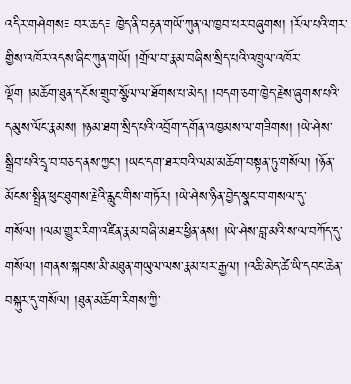འདིར་གཤེགས༴ བར་ཆད༴ ཁྱེད་ནི་བརྟན་གཡོ་ཀུན་ལ་ཁྱབ་པར་བཞུགས། །རོལ་པའི་གར་གྱིས་འཁོར་འདས་ཞིང་ཀུན་གཡོ། །གྲོལ་བ་རྣམ་བཞིས་སྲིད་པའི་འཁྲུལ་འཁོར་ལྡོག །མཆོག་ཐུན་དངོས་གྲུབ་སྩོལ་ལ་ཐོགས་པ་མེད། །བདག་ཅག་ཁྱེད་རྗེས་ཞུགས་པའི་དམུས་ལོང་རྣམས། །ཉམ་ཐག་སྲིད་པའི་འབྲོག་དགོན་འཁྱམས་ལ་གཟིགས། །ཡེ་ཤེས་སྒྲིབ་པའི་དྲྭ་བ་བཅད་ནས་ཀྱང་། །ཡང་དག་ཐར་བའི་ལམ་མཆོག་བསྟན་ཏུ་གསོལ། །ཉོན་མོངས་སྤྲིན་ཕུང་ཐུགས་རྗེའི་རླུང་གིས་གཏོར། །ཡེ་ཤེས་ཉིན་བྱེད་སྣང་བ་གསལ་དུ་གསོལ། །ལམ་གྱུར་རིག་འཛིན་རྣམ་བཞི་མཐར་ཕྱིན་ནས། །ཡེ་ཤེས་བླ་མའི་ས་ལ་བཀོད་དུ་གསོལ། །གནས་སྐབས་མི་མཐུན་གཡུལ་ལས་རྣམ་པར་རྒྱལ། །འཆི་མེད་ཚེ་ཡི་དབང་ཆེན་བསྐུར་དུ་གསོལ། །ཐུན་མཆོག་རིགས་ཀྱི་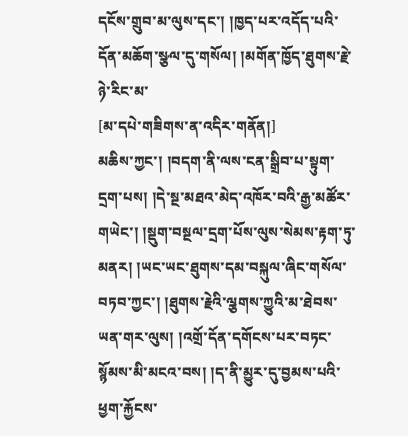དངོས་གྲུབ་མ་ལུས་དང་། །ཁྱད་པར་འདོད་པའི་དོན་མཆོག་སྩལ་དུ་གསོལ། །མགོན་ཁྱོད་ཐུགས་རྗེ་ཉེ་རིང་མ་
[མ་དཔེ་གཟིགས་ན་འདིར་གནོན།]
མཆིས་ཀྱང་། །བདག་ནི་ལས་ངན་སྒྲིབ་པ་སྟུག་དྲག་པས། །དེ་སྔ་མཐའ་མེད་འཁོར་བའི་རྒྱ་མཚོར་གཡེང་། །སྡུག་བསྔལ་དྲག་པོས་ལུས་སེམས་རྟག་ཏུ་མནར། །ཡང་ཡང་ཐུགས་དམ་བསྐུལ་ཞིང་གསོལ་བཏབ་ཀྱང་། །ཐུགས་རྗེའི་ལྕགས་ཀྱུའི་མ་ཐེབས་ཡན་གར་ལུས། །འགྲོ་དོན་དགོངས་པར་བཏང་སྙོམས་མི་མངའ་བས། །ད་ནི་མྱུར་དུ་བྱམས་པའི་ཕྱག་རྐྱོངས་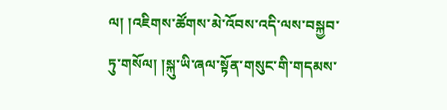ལ། །འཇིགས་ཚོགས་མེ་འོབས་འདི་ལས་བསྐྱབ་ཏུ་གསོལ། །སྐུ་ཡི་ཞལ་སྟོན་གསུང་གི་གདམས་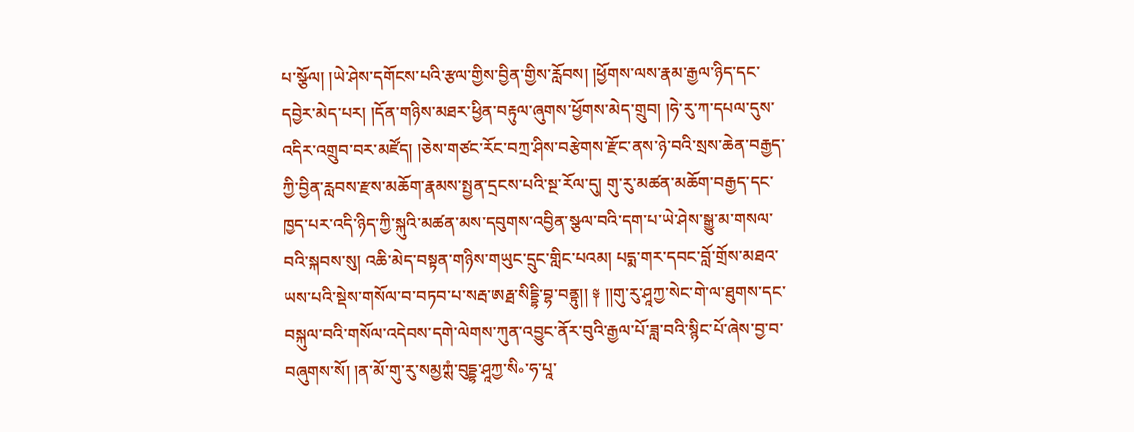པ་སྩོལ། །ཡེ་ཤེས་དགོངས་པའི་རྩལ་གྱིས་བྱིན་གྱིས་རློབས། །ཕྱོགས་ལས་རྣམ་རྒྱལ་ཉིད་དང་དབྱེར་མེད་པར། །དོན་གཉིས་མཐར་ཕྱིན་བརྟུལ་ཞུགས་ཕྱོགས་མེད་གྲུབ། །ཧེ་རུ་ཀ་དཔལ་དུས་འདིར་འགྲུབ་བར་མཛོད། །ཅེས་གཙང་རོང་བཀྲ་ཤིས་བརྩེགས་རྫོང་ནས་ཉེ་བའི་སྲས་ཆེན་བརྒྱད་ཀྱི་བྱིན་རླབས་རྫས་མཆོག་རྣམས་སྤྱན་དྲངས་པའི་སྔ་རོལ་དུ། གུ་རུ་མཚན་མཆོག་བརྒྱད་དང་ཁྱད་པར་འདི་ཉིད་ཀྱི་སྐུའི་མཚན་མས་དབུགས་འབྱིན་སྩལ་བའི་དག་པ་ཡེ་ཤེས་སྒྱུ་མ་གསལ་བའི་སྐབས་སུ། འཆི་མེད་བསྟན་གཉིས་གཡུང་དྲུང་གླིང་པའམ། པདྨ་གར་དབང་བློ་གྲོས་མཐའ་ཡས་པའི་སྡེས་གསོལ་བ་བཏབ་པ་སརྦ་ཨརྠ་སིདྡྷི་བྷ་བནྟུ།། ༈ །།གུ་རུ་ཤཱཀྱ་སེང་གེ་ལ་ཐུགས་དང་བསྐུལ་བའི་གསོལ་འདེབས་དགེ་ལེགས་ཀུན་འབྱུང་ནོར་བུའི་རྒྱལ་པོ་ཟླ་བའི་སྙིང་པོ་ཞེས་བྱ་བ་བཞུགས་སོ། །ན་མོ་གུ་རུ་སམྱཀྶཾ་བུདྡྷ་ཤཱཀྱ་སི༚་ཧ་པཱ་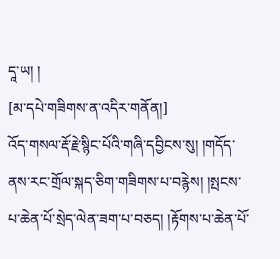དཱ་ཡ། །
[མ་དཔེ་གཟིགས་ན་འདིར་གནོན།]
འོད་གསལ་རྡོ་རྗེ་སྙིང་པོའི་གཞི་དབྱིངས་སུ། །གདོད་ནས་རང་གྲོལ་སྐད་ཅིག་གཟིགས་པ་བརྙེས། །སྤངས་པ་ཆེན་པོ་སྲེད་ལེན་ཟག་པ་བཅད། །རྟོགས་པ་ཆེན་པོ་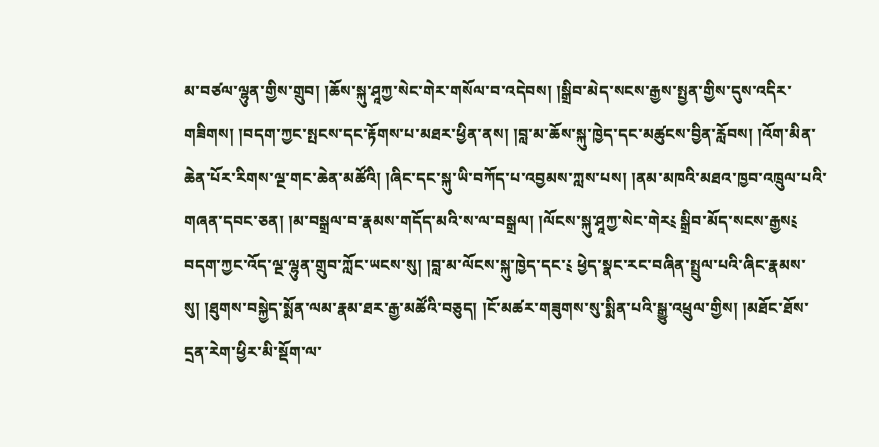མ་བཙལ་ལྷུན་གྱིས་གྲུབ། །ཆོས་སྐུ་ཤཱཀྱ་སེང་གེར་གསོལ་བ་འདེབས། །སྒྲིབ་མེད་སངས་རྒྱས་སྤྱན་གྱིས་དུས་འདིར་གཟིགས། །བདག་ཀྱང་སྤངས་དང་རྟོགས་པ་མཐར་ཕྱིན་ནས། །བླ་མ་ཆོས་སྐུ་ཁྱེད་དང་མཚུངས་བྱིན་རློབས། །འོག་མིན་ཆེན་པོར་རིགས་ལྔ་གང་ཆེན་མཚོའི། །ཞིང་དང་སྐུ་ཡི་བཀོད་པ་འབྱམས་ཀླས་པས། །ནམ་མཁའི་མཐའ་ཁྱབ་འཁྲུལ་པའི་གཞན་དབང་ཅན། །མ་བསྒྲལ་བ་རྣམས་གདོད་མའི་ས་ལ་བསྒྲལ། །ལོངས་སྐུ་ཤཱཀྱ་སེང་གེར༴ སྒྲིབ་མོད་སངས་རྒྱས༴ བདག་ཀྱང་འོད་ལྔ་ལྷུན་གྲུབ་ཀློང་ཡངས་སུ། །བླ་མ་ལོངས་སྐུ་ཁྱེད་དང་༴ ཕྱེད་སྣང་རང་བཞིན་སྤྲུལ་པའི་ཞིང་རྣམས་སུ། །ཐུགས་བསྐྱེད་སྨོན་ལམ་རྣམ་ཐར་རྒྱ་མཚོའི་བཅུད། །ངོ་མཚར་གཟུགས་སུ་སྨིན་པའི་སྒྱུ་འཕྲུལ་གྱིས། །མཐོང་ཐོས་དྲན་རེག་ཕྱིར་མི་སྡོག་ལ་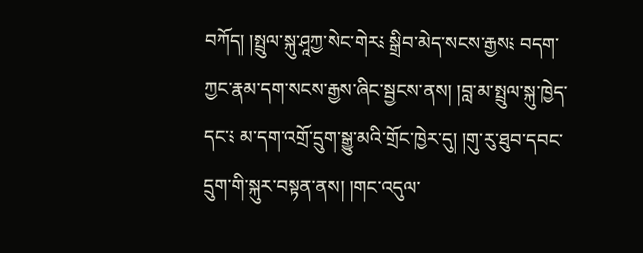བཀོད། །སྤྲུལ་སྐུ་ཤཱཀྱ་སེང་གེར༴ སྒྲིབ་མེད་སངས་རྒྱས༴ བདག་ཀྱང་རྣམ་དག་སངས་རྒྱས་ཞིང་སྦྱངས་ནས། །བླ་མ་སྤྲུལ་སྐུ་ཁྱེད་དང་༴ མ་དག་འགྲོ་དྲུག་སྒྱུ་མའི་གྲོང་ཁྱེར་དུ། །གུ་རུ་ཐུབ་དབང་དྲུག་གི་སྐུར་བསྟན་ནས། །གང་འདུལ་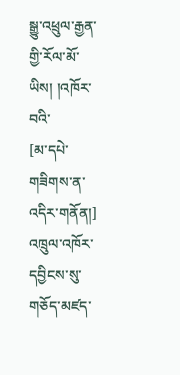སྒྱུ་འཕྲུལ་རྒྱན་གྱི་རོལ་མོ་ཡིས། །འཁོར་བའི་
[མ་དཔེ་གཟིགས་ན་འདིར་གནོན།]
འཁྲུལ་འཁོར་དབྱིངས་སུ་གཅོད་མཛད་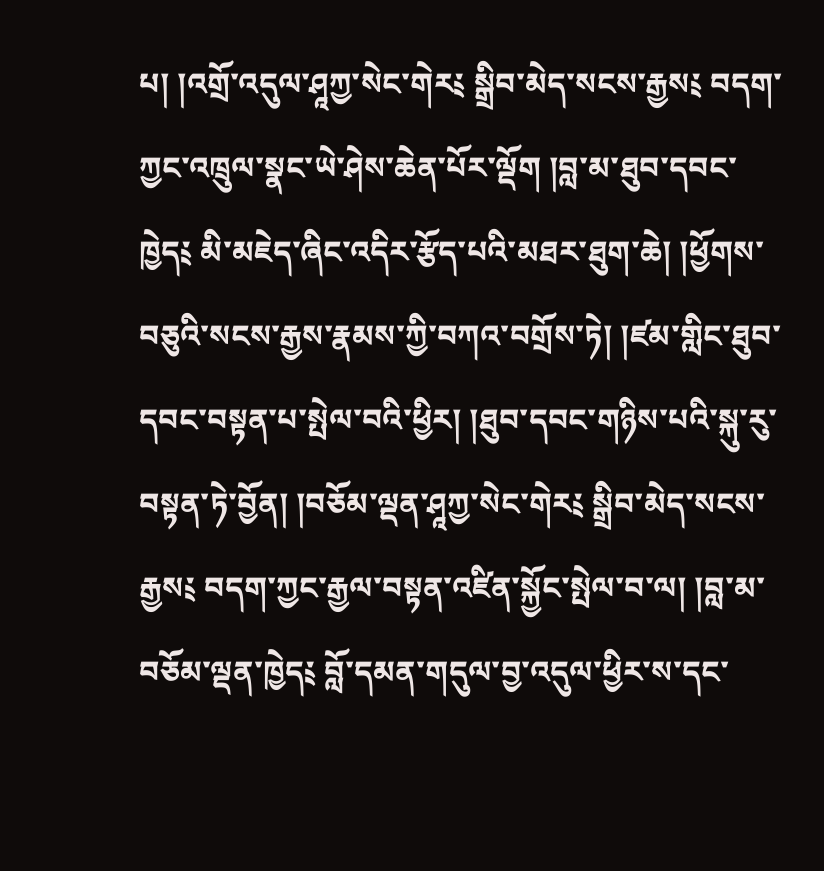པ། །འགྲོ་འདུལ་ཤཱཀྱ་སེང་གེར༴ སྒྲིབ་མེད་སངས་རྒྱས༴ བདག་ཀྱང་འཁྲུལ་སྣང་ཡེ་ཤེས་ཆེན་པོར་ལྡོག །བླ་མ་ཐུབ་དབང་ཁྱེད༴ མི་མཇེད་ཞིང་འདིར་རྩོད་པའི་མཐར་ཐུག་ཆེ། །ཕྱོགས་བཅུའི་སངས་རྒྱས་རྣམས་ཀྱི་བཀའ་བགྲོས་ཏེ། །ཛམ་གླིང་ཐུབ་དབང་བསྟན་པ་སྤེལ་བའི་ཕྱིར། །ཐུབ་དབང་གཉིས་པའི་སྐུ་རུ་བསྟན་ཏེ་བྱོན། །བཅོམ་ལྡན་ཤཱཀྱ་སེང་གེར༴ སྒྲིབ་མེད་སངས་རྒྱས༴ བདག་ཀྱང་རྒྱལ་བསྟན་འཛིན་སྐྱོང་སྤེལ་བ་ལ། །བླ་མ་བཅོམ་ལྡན་ཁྱེད༴ བློ་དམན་གདུལ་བྱ་འདུལ་ཕྱིར་ས་དང་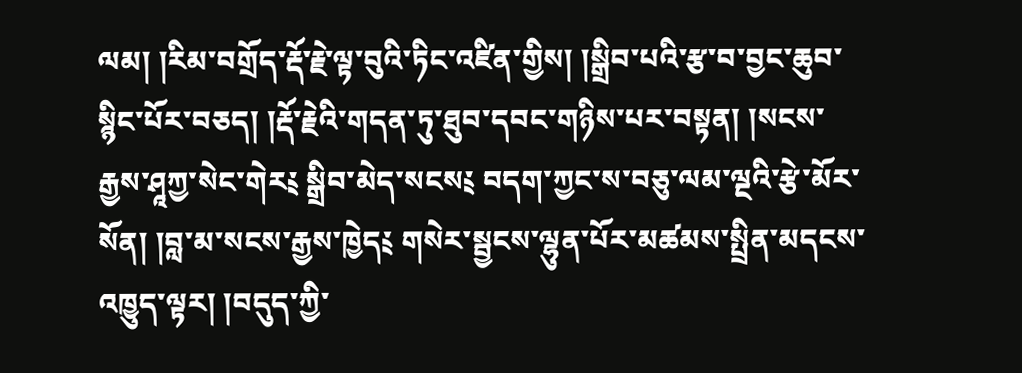ལམ། །རིམ་བགྲོད་རྡོ་རྗེ་ལྟ་བུའི་ཏིང་འཛིན་གྱིས། །སྒྲིབ་པའི་རྩ་བ་བྱང་ཆུབ་སྙིང་པོར་བཅད། །རྡོ་རྗེའི་གདན་ཏུ་ཐུབ་དབང་གཉིས་པར་བསྟན། །སངས་རྒྱས་ཤཱཀྱ་སེང་གེར༴ སྒྲིབ་མེད་སངས༴ བདག་ཀྱང་ས་བཅུ་ལམ་ལྔའི་རྩེ་མོར་སོན། །བླ་མ་སངས་རྒྱས་ཁྱེད༴ གསེར་སྦྱངས་ལྷུན་པོར་མཚམས་སྤྲིན་མདངས་འཁྱུད་ལྟར། །བདུད་ཀྱི་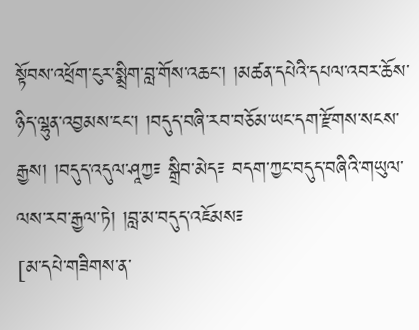སྟོབས་འཕྲོག་ངུར་སྨྲིག་བླ་གོས་འཆང་། །མཚན་དཔེའི་དཔལ་འབར་ཆོས་ཉིད་ལྷུན་འབྱམས་ངང་། །བདུད་བཞི་རབ་བཅོམ་ཡང་དག་རྫོགས་སངས་རྒྱས། །བདུད་འདུལ་ཤཱཀྱ༴ སྒྲིབ་མེད༴ བདག་ཀྱང་བདུད་བཞིའི་གཡུལ་ལས་རབ་རྒྱལ་ཏེ། །བླ་མ་བདུད་འཇོམས༴
[མ་དཔེ་གཟིགས་ན་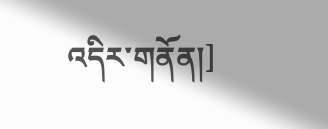འདིར་གནོན།]